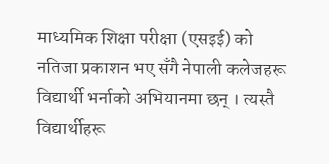माध्यमिक शिक्षा परीक्षा (एसइई) को नतिजा प्रकाशन भए सँगै नेपाली कलेजहरू विद्यार्थी भर्नाको अभियानमा छन् । त्यस्तै विद्यार्थीहरू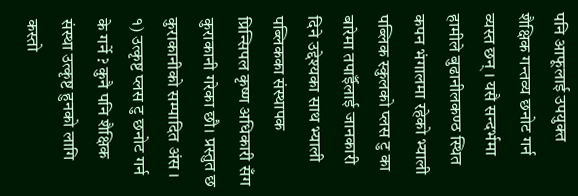पनि आफूलाई उपयुक्त शैक्षिक गन्तव्य छनोट गर्न व्यस्त छन् । यसै सन्दर्भमा हामीले बुढानीलकण्ठ स्थित कपन भंगालमा रहेको भ्याली पब्लिक स्कुलको प्लस टु का बारेमा तपाईँलाई जानकारी दिने उद्देश्यका साथ भ्याली पब्लिकका संस्थापक प्रिन्सिपल कृष्ण अधिकारी सँग कुराकानी गरेका छौ। प्रस्तुत छ कुराकानीको सम्पादित अंस ।
१) उत्कृष्ट प्लस टु छनोट गर्न के गर्ने ? कुनै पनि शैक्षिक संस्था उत्कृष्ट हुनको लागि कस्तो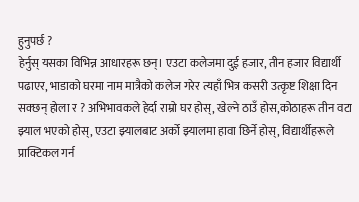हुनुपर्छ ?
हेर्नुस् यसका विभिन्न आधारहरू छन्। एउटा कलेजमा दुई हजार, तीन हजार विद्यार्थी पढाएर, भाडाको घरमा नाम मात्रैको कलेज गरेर त्यहाँ भित्र कसरी उत्कृष्ट शिक्षा दिन सक्छन् होला र ? अभिभावकले हेर्दा राम्रो घर होस्, खेल्ने ठाउँ होस,कोठाहरू तीन वटा झ्याल भएको होस्, एउटा झ्यालबाट अर्को झ्यालमा हावा छिर्ने होस्, विद्यार्थीहरूले प्राक्टिकल गर्न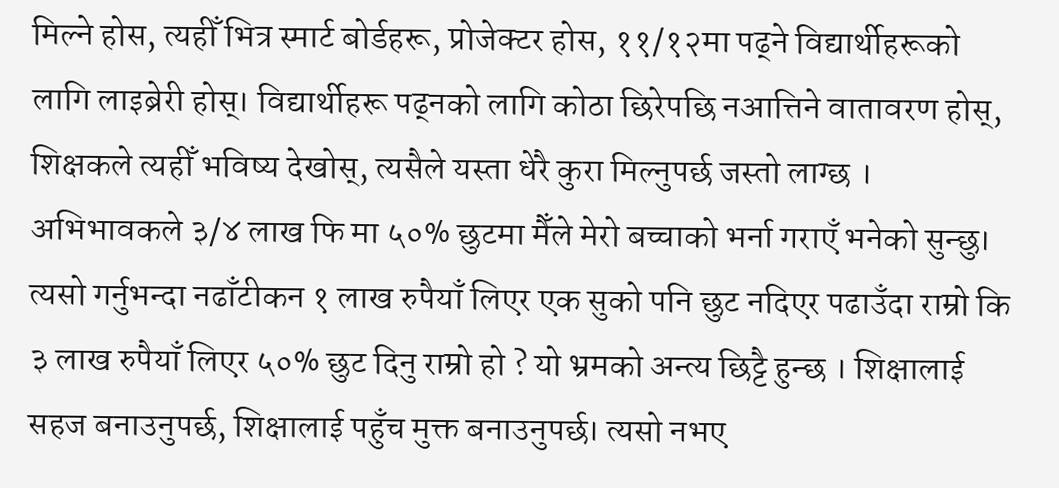मिल्ने होस, त्यहीँ भित्र स्मार्ट बोर्डहरू, प्रोजेक्टर होस, ११/१२मा पढ्ने विद्यार्थीहरूको लागि लाइब्रेरी होस्। विद्यार्थीहरू पढ्नको लागि कोठा छिरेपछि नआत्तिने वातावरण होस्, शिक्षकले त्यहीँ भविष्य देखोस्, त्यसैले यस्ता धेरै कुरा मिल्नुपर्छ जस्तो लाग्छ । अभिभावकले ३/४ लाख फि मा ५०% छुटमा मैँले मेरो बच्चाको भर्ना गराएँ भनेको सुन्छु। त्यसो गर्नुभन्दा नढाँटीकन १ लाख रुपैयाँ लिएर एक सुको पनि छुट नदिएर पढाउँदा राम्रो कि ३ लाख रुपैयाँ लिएर ५०% छुट दिनु राम्रो हो ? यो भ्रमको अन्त्य छिट्टै हुन्छ । शिक्षालाई सहज बनाउनुपर्छ, शिक्षालाई पहुँच मुक्त बनाउनुपर्छ। त्यसो नभए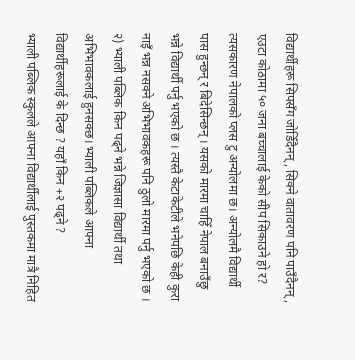विद्यार्थीहरू सिपसँग जोडिँदैनन्, सिक्ने वातावरण पनि पाउँदैनन्, एउटा कोठामा ५० जना बच्चालाई केको सीप सिकाउने हो र? त्यसकारण नेपालको प्लस टु अन्योलमा छ। अन्योलमै विद्यार्थी पास हुन्छन् र बिदेसिन्छन् । यसको मारमा चाहिँ नेपाल बनाउँछु भन्ने विद्यार्थी पर्नु भएको छ । त्यस्तै केटाकेटीले भनेपछि केही कुरा नाइँ भन्न नसक्ने अभिभावकहरू पनि ठुलो मारमा पर्नु भएको छ ।
२) भ्याली पब्लिक किन पढ्ने भन्ने जिज्ञासा विद्यार्थी तथा अभिभावकलाई हुनसक्छ। भ्याली पब्लिकले आफ्ना विद्यार्थीहरूलाई के दिन्छ ? यहाँ किन +२ पढ्ने ?
भ्याली पब्लिक स्कुलले आफ्ना विद्यार्थीलाई पुस्तकमा मात्रै निहित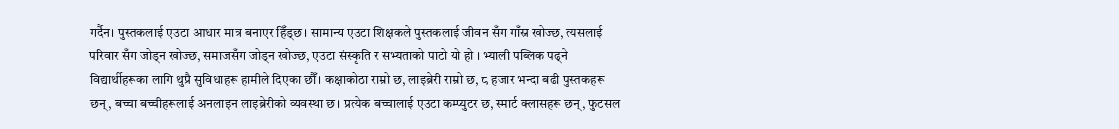गर्दैन। पुस्तकलाई एउटा आधार मात्र बनाएर हिँड्छ। सामान्य एउटा शिक्षकले पुस्तकलाई जीवन सँग गाँस्न खोज्छ, त्यसलाई परिवार सँग जोड्न खोज्छ, समाजसँग जोड्न खोज्छ, एउटा संस्कृति र सभ्यताको पाटो यो हो । भ्याली पब्लिक पढ्ने विद्यार्थीहरूका लागि थुप्रै सुविधाहरू हामीले दिएका छौँ। कक्षाकोठा राम्रो छ, लाइब्रेरी राम्रो छ, ८ हजार भन्दा बढी पुस्तकहरू छन्, बच्चा बच्चीहरूलाई अनलाइन लाइब्रेरीको व्यवस्था छ। प्रत्येक बच्चालाई एउटा कम्प्युटर छ, स्मार्ट क्लासहरू छन्, फुटसल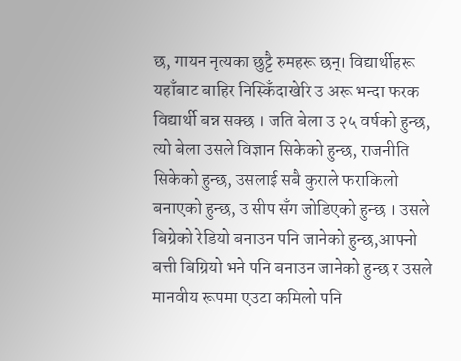छ, गायन नृत्यका छुट्टै रुमहरू छन्। विद्यार्थीहरू यहाँबाट बाहिर निस्किँदाखेरि उ अरू भन्दा फरक विद्यार्थी बन्न सक्छ । जति बेला उ २५ वर्षको हुन्छ, त्यो बेला उसले विज्ञान सिकेको हुन्छ, राजनीति सिकेको हुन्छ, उसलाई सबै कुराले फराकिलो बनाएको हुन्छ, उ सीप सँग जोडिएको हुन्छ । उसले बिग्रेको रेडियो बनाउन पनि जानेको हुन्छ,आफ्नो बत्ती बिग्रियो भने पनि बनाउन जानेको हुन्छ र उसले मानवीय रूपमा एउटा कमिलो पनि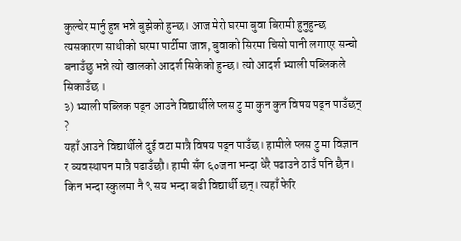कुल्चेर मार्नु हुन्न भन्ने बुझेको हुन्छ। आज मेरो घरमा बुवा बिरामी हुनुहुन्छ त्यसकारण साथीको घरमा पार्टीमा जान्न, बुवाको सिरमा चिसो पानी लगाएर सन्चो बनाउँछु भन्ने त्यो खालको आदर्श सिकेको हुन्छ। त्यो आदर्श भ्याली पब्लिकले सिकाउँछ ।
३) भ्याली पब्लिक पढ्न आउने विद्यार्थीले प्लस टु मा कुन कुन विषय पढ्न पाउँछन् ?
यहाँ आउने विद्यार्थीले दुई वटा मात्रै विषय पढ्न पाउँछ। हामीले प्लस टु मा विज्ञान र व्यवस्थापन मात्रै पढाउँछौ। हामी सँग ६०जना भन्दा धेरै पढाउने ठाउँ पनि छैन। किन भन्दा स्कुलमा नै ९ सय भन्दा बढी विद्यार्थी छन्। त्यहाँ फेरि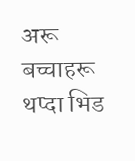अरू बच्चाहरू थप्दा भिड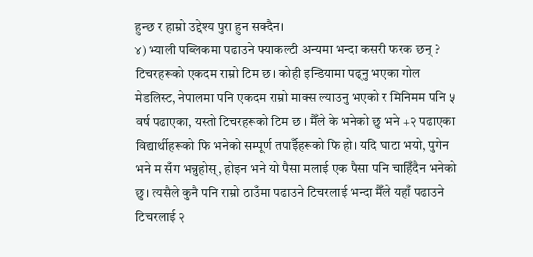हुन्छ र हाम्रो उद्देश्य पुरा हुन सक्दैन।
४) भ्याली पब्लिकमा पढाउने फ्याकल्टी अन्यमा भन्दा कसरी फरक छन् ?
टिचरहरूको एकदम राम्रो टिम छ। कोही इन्डियामा पढ्नु भएका गोल मेडलिस्ट, नेपालमा पनि एकदम राम्रो माक्स ल्याउनु भएको र मिनिमम पनि ५ वर्ष पढाएका, यस्तो टिचरहरूको टिम छ । मैँले के भनेको छु भने +२ पढाएका विद्यार्थीहरूको फि भनेको सम्पूर्ण तपाईँहरूको फि हो। यदि घाटा भयो, पुगेन भने म सँग भन्नुहोस्, होइन भने यो पैसा मलाई एक पैसा पनि चाहिँदैन भनेको छु। त्यसैले कुनै पनि राम्रो ठाउँमा पढाउने टिचरलाई भन्दा मैँले यहाँ पढाउने टिचरलाई २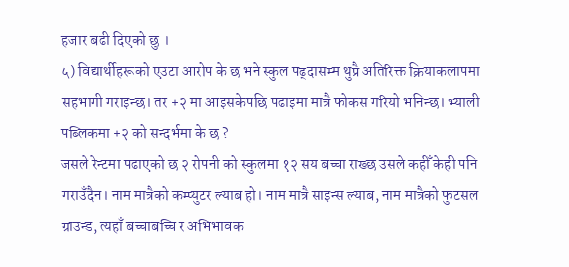हजार बढी दिएको छु ।
५) विद्यार्थीहरूको एउटा आरोप के छ भने स्कुल पढ्दासम्म थुप्रै अतिरिक्त क्रियाकलापमा सहभागी गराइन्छ। तर +२ मा आइसकेपछि पढाइमा मात्रै फोकस गरियो भनिन्छ। भ्याली पब्लिकमा +२ को सन्दर्भमा के छ ?
जसले रेन्टमा पढाएको छ २ रोपनी को स्कुलमा १२ सय बच्चा राख्छ उसले कहीँ केही पनि गराउँदैन। नाम मात्रैको कम्प्युटर ल्याब हो। नाम मात्रै साइन्स ल्याब, नाम मात्रैको फुटसल ग्राउन्ड, त्यहाँ बच्चाबच्चि र अभिभावक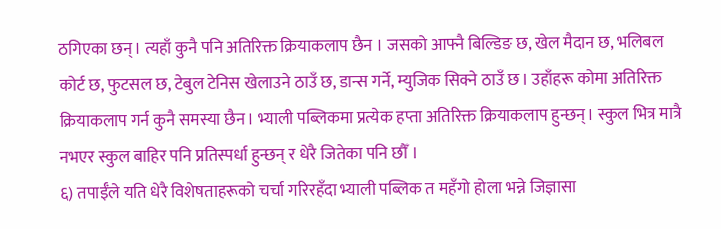ठगिएका छन्। त्यहाँ कुनै पनि अतिरिक्त क्रियाकलाप छैन । जसको आफ्नै बिल्डिङ छ, खेल मैदान छ, भलिबल कोर्ट छ, फुटसल छ, टेबुल टेनिस खेलाउने ठाउँ छ, डान्स गर्ने, म्युजिक सिक्ने ठाउँ छ। उहाँहरू कोमा अतिरिक्त क्रियाकलाप गर्न कुनै समस्या छैन। भ्याली पब्लिकमा प्रत्येक हप्ता अतिरिक्त क्रियाकलाप हुन्छन्। स्कुल भित्र मात्रै नभएर स्कुल बाहिर पनि प्रतिस्पर्धा हुन्छन् र धेरै जितेका पनि छौँ ।
६) तपाईँले यति धेरै विशेषताहरूको चर्चा गरिरहँदा भ्याली पब्लिक त महँगो होला भन्ने जिज्ञासा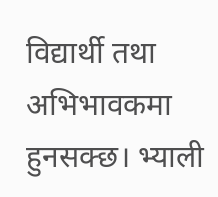विद्यार्थी तथा अभिभावकमा हुनसक्छ। भ्याली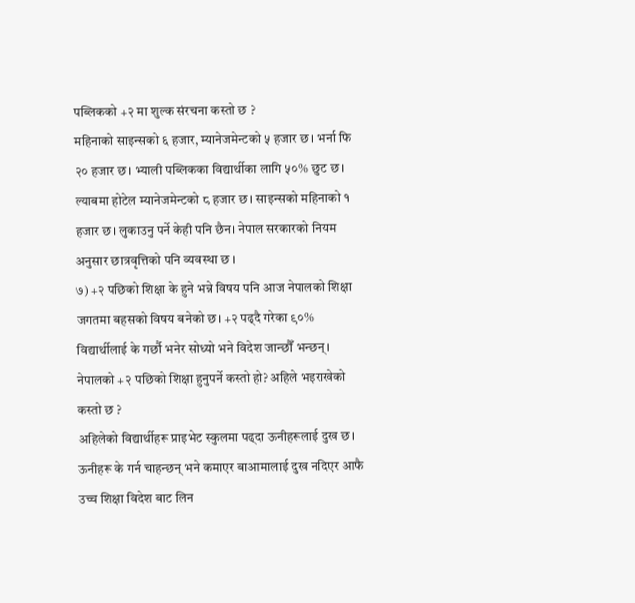पब्लिकको +२ मा शुल्क संरचना कस्तो छ ?
महिनाको साइन्सको ६ हजार, म्यानेजमेन्टको ५ हजार छ। भर्ना फि २० हजार छ। भ्याली पब्लिकका विद्यार्थीका लागि ५०% छुट छ। ल्याबमा होटेल म्यानेजमेन्टको ८ हजार छ। साइन्सको महिनाको १ हजार छ। लुकाउनु पर्ने केही पनि छैन। नेपाल सरकारको नियम अनुसार छात्रवृत्तिको पनि व्यवस्था छ ।
७) +२ पछिको शिक्षा के हुने भन्ने विषय पनि आज नेपालको शिक्षा जगतमा बहसको विषय बनेको छ। +२ पढ्दै गरेका ९०% विद्यार्थीलाई के गर्छौ भनेर सोध्यो भने विदेश जान्छौँ भन्छन्। नेपालको +२ पछिको शिक्षा हुनुपर्ने कस्तो हो? अहिले भइराखेको कस्तो छ ?
अहिलेको विद्यार्थीहरू प्राइभेट स्कुलमा पढ्दा ऊनीहरूलाई दुख छ। ऊनीहरू के गर्न चाहन्छन् भने कमाएर बाआमालाई दुख नदिएर आफै उच्च शिक्षा विदेश बाट लिन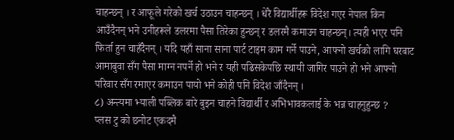चाहन्छन् । र आफूले गरेको खर्च उठाउन चाहन्छन् । धेरै विद्यार्थीहरू विदेश गएर नेपाल किन आउँदैनन् भने उनीहरूले डलरमा पैसा तिरेका हुन्छन् र डलरमै कमाउन चाहन्छन्। त्यही भएर पनि फिर्ता हुन चाहँदैनन् । यदि यहाँ साना साना पार्ट टाइम काम गर्ने पाउने, आफ्नो खर्चको लागि घरबाट आमाबुवा सँग पैसा माग्न नपर्ने हो भने र यही पढिसकेपछि स्थायी जागिर पाउने हो भने आफ्नो परिवार सँग रमाएर कमाउन पायो भने कोही पनि विदेश जाँदैनन् ।
८) अन्त्यमा भ्याली पब्लिक बारे बुझ्न चाहने विद्यार्थी र अभिभावकलाई के भन्न चाहनुहुन्छ ?
प्लस टु को छनोट एकदमै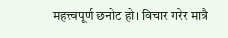महत्त्वपूर्ण छनोट हो। विचार गरेर मात्रै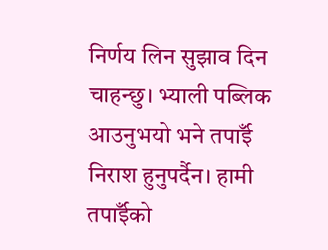निर्णय लिन सुझाव दिन चाहन्छु। भ्याली पब्लिक आउनुभयो भने तपाईँ निराश हुनुपर्दैन। हामी तपाईँको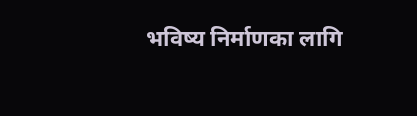भविष्य निर्माणका लागि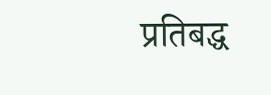प्रतिबद्ध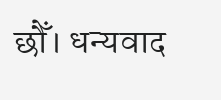छौँ। धन्यवाद